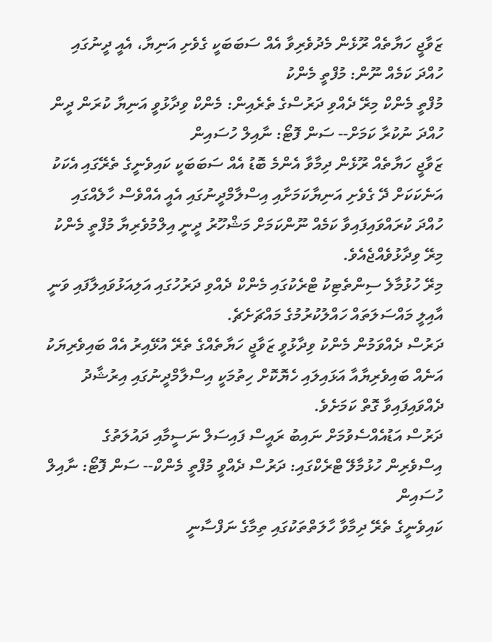ޒަވާޖީ ހަޔާތެއް ރޫޅެން މެދުވެރިވާ އެއް ސަބަބަކީ ގެވެށި އަނިޔާ، އެއީ ދީނުގައި ހުއްދަ ކަމެއް ނޫން: މުފްތީ މެންކު
މުފްތީ މެންކް މިރޭ ދެއްވި ދަރުސްގެ ތެރެއިން: މެންކް ވިދާޅުވީ އަނިޔާ ކުރަން ދީން ހުއްދަ ނުކުރާ ކަމަށް-- ސަން ފޮޓޯ: ނާއިލް ހުސައިން
ޒަވާޖީ ހަޔާތެއް ރޫޅެން ދިމާވާ އެންމެ ބޮޑު އެއް ސަބަބަކީ ކައިވެނީގެ ތެރޭގައި އެކަކު އަނެކަކަށް ދޭ ގެވެށި އަނިޔާކަމަށާއި އިސްލާމްދީނުގައި އެއީ އެއްވެސް ހާލެއްގައި ހުއްދަ ކުރައްވައިފައިވާ ކަމެއް ނޫންކަމަށް މަޝްހޫރު ދީނީ އިލްމުވެރިޔާ މުފްތީ މެންކު މިރޭ ވިދާޅުވެއްޖެއެވެ.
މިރޭ ހުޅުމާލެ ސިންތެޓިކު ޓްރެކުގައި މެންކް ދެއްވި ދަރުހުގައި އަލިއަޅުވައިލާފައި ވަނީ އާއިލީ މައްސަލަތައް ހައްލުކުރުމުގެ މައްޗަށެޗެ.
ދަރުސް ދެއްވަމުން މެންކު ވިދާޅުވީ ޒަވާޖީ ހަޔާތެއްގެ ތެރޭ އުޅޭއިރު އެއް ބައިވެރިޔަކު އަނެއް ބައިވެރިޔާއާ އަޅައިލައި ހެޔޮކޮށް ހިތުމަކީ އިސްލާމްދީނުގައި އިރުޝާދު ދެއްވައިފައިވާ ގޮތް ކަމަށެވެ.
ދަރުސް އަޑުއެއްސެވުމަށް ނައިބު ރައީސް ފައިސަލް ނަސީމާއި ދައުލަތުގެ އިސްވެރިން ހުޅުމާލޭ ޓްރެކްގައި: ދަރުސް ދެއްވީ މުފްތީ މެންކް-- ސަން ފޮޓޯ: ނާއިލް ހުސައިން
ކައިވެނީގެ ތެރޭ ދިމާވާ ހާލަތްތަކުގައި ތިމާގެ ނަފްސާނީ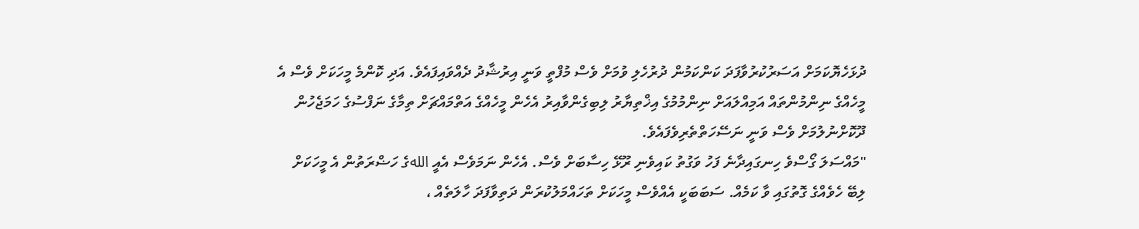ދުޅަހެޔޮކަމަށް އަސަރުކުރުވާފަދަ ކަންކަމުން ދުރުހެލި ވުމަށް ވެސް މުފްތީ ވަނީ އިރުޝާދު ދެއްވައިފައެވެ. އަދި ކޮންމެ މީހަކަށް ވެސް އެ މީހެއްގެ ނިންމުންތައް އަމިއްލައަށް ނިންމުމުގެ އިޚްތިޔާރު ލިބިގެންވާއިރު އެހެން މީހެއްގެ އަތްމައްޗަށް ތިމާގެ ނަފްސުގެ ހަމަޖެހުން ދޫކޮށްނުލުމަށް ވެސް ވަނީ ނަސޭހަތްތެރިވެފައެވެ.
"މައްސަލަ ގޯސްވެ ހިނގައިދާނެ ފަހު ވަގުތު ކައިވެނި ރޫޅޭ ހިސާބަށް ވެސް. އެހެން ނަމަވެސް އެއީ اللهގެ ހަޟްރަތުން އެ މީހަކަށް ލިބޭ ހެވެއްގެ ގޮތުގައި ވާ ކަމެއް. ސަބަބަކީ އެއްވެސް މީހަކަށް ތަހައްމަލުކުރަން ދަތިވާފަދަ ހާލަތެއް ،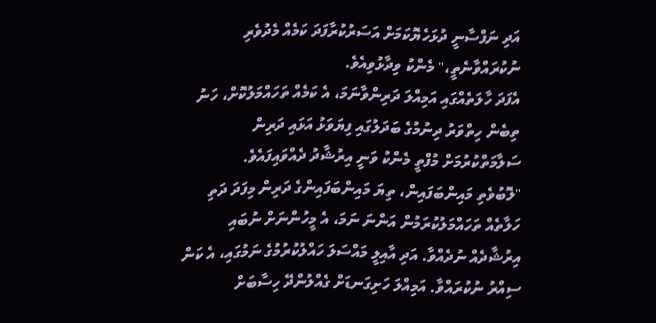އަދި ނަފްސާނީ ދުޅަހެޔޮކަމަށް އަސަރުކުރާފަދަ ކަމެއް މެދުވެރި ނުކުރައްވާނެތީ،" މެންކު ވިދާޅުވިއެވެ.
އެފަދަ ހާލަތެއްގައި އަމިއްލަ ދަރިންވާނަމަ، އެ ކަމެއް ތަހައްމަލުކޮށް، ހަނު ތިބެން ހިތްވަރު ދިނުމުގެ ބަދަލުގައި ފިޔަވަޅު އަޅައި ދަރިން ސަލާމަތްކުރުމަށް މުފްތީ މެންކު ވަނީ އިރުޝާދު ދެއްވައިފައެވެ.
"ލޮބުވެތި މައިންބަފައިން، ތިޔަ މައިންބަފައިންގެ ދަރިން މިފަދަ ދަތި ހަލާތެއް ތަހައްމަލުކުރަމުން އަންނަ ނަމަ، އެ މީހުންނަށް ނުބައި އިރުޝާދެއް ނުދެއްވާ. އަދި އާއިލީ މައްސަލަ ހައްލުކުރުމުގެ ނަމުގައި، އެ ކަން ސިއްރު ނުކުރައްވާ. އަމިއްލަ ހަށިގަނޑަށް ގެއްލުންދޭ ހިސާބަށް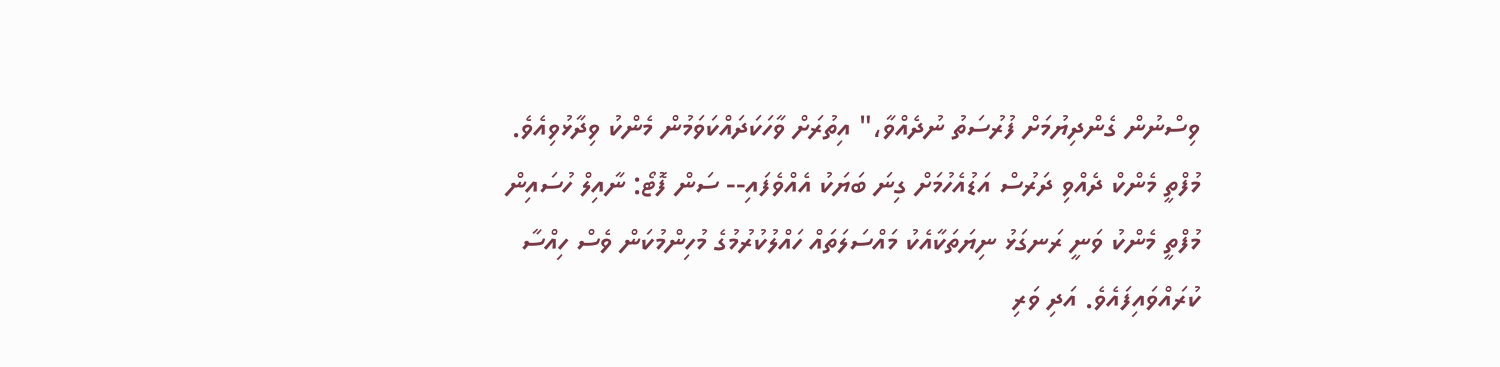ވިސްނުން ގެންދިޔުމަށް ފުރުސަތު ނުދެއްވާ،" އިތުރަށް ވާހަކަދައްކަވަމުން މެންކު ވިދާޅުވިއެވެ.
މުފްތީ މެންކް ދެއްވި ދަރުސް އަޑުއެހުމަށް ގިނަ ބަޔަކު އެއްވެފައި-- ސަން ފޮޓޯ: ނާއިލް ހުސައިން
މުފްތީ މެންކު ވަނީ ރަނގަޅު ނިޔަތަކާއެކު މައްސަލަތައް ހައްލުކުރުމުގެ މުހިންމުކަން ވެސް ހިއްސާ ކުރައްވައިފައެވެ. އަދި ވަރި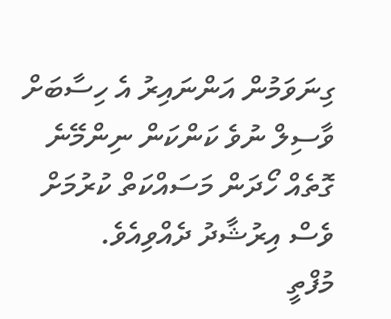ގިނަވަމުން އަންނައިރު އެ ހިސާބަށް ވާސިލް ނުވެ ކަންކަން ނިންމޭނެ ގޮތެއް ހޯދަން މަސައްކަތް ކުރުމަށް ވެސް އިރުޝާދު ދެއްވިއެވެ.
މުފްތީ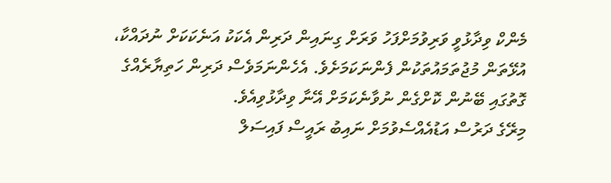މެންކް ވިދާޅުވީ ވަރިވުމަށްފަހު ވަރަށް ގިނައިން ދަރިން އެކަކު އަނެކަކަށް ނުދައްކާ، އުޅޭތަން މުޖުތަމައުތަކުން ފެންނަކަމަށެވެ. އެހެންނަމަވެސް ދަރިން ހަތިޔާރެއްގެ ގޮތުގައި ބޭނުން ކޮށްގެން ނުވާނެކަމަށް އޭނާ ވިދާޅުވިއެވެ.
މިރޭގެ ދަރުސް އަޑުއެއްސެވުމަށް ނައިބު ރައީސް ފައިސަލް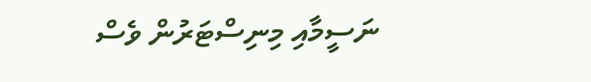ނަސީމާއި މިނިސްޓަރުން ވެސް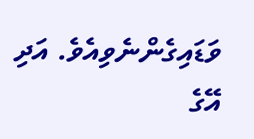ވަޑައިގެންނެވިއެވެ. އަދި އޭގެ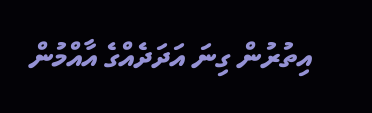އިތުރުން ގިނަ އަދަދެއްގެ އާއްމުން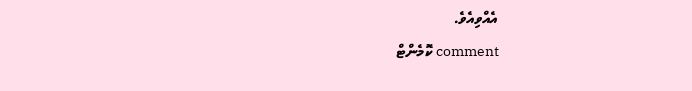އެއްވިއެވެ.
comment ކޮމެންޓް